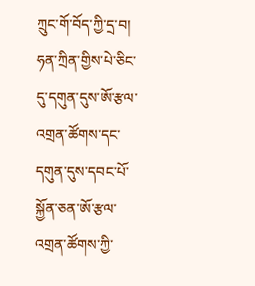ཀྲུང་གོ་བོད་ཀྱི་དྲ་བ།
ཧན་ཀྲིན་གྱིས་པེ་ཅིང་དུ་དགུན་དུས་ཨོ་རྩལ་འགྲན་ཚོགས་དང་དགུན་དུས་དབང་པོ་སྐྱོན་ཅན་ཨོ་རྩལ་འགྲན་ཚོགས་ཀྱི་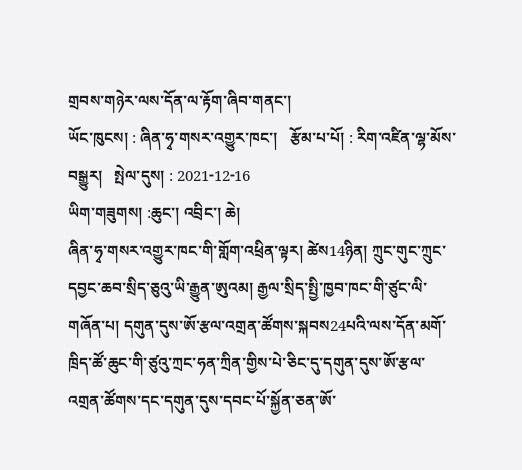གྲབས་གཉེར་ལས་དོན་ལ་རྟོག་ཞིབ་གནང་།
ཡོང་ཁུངས། : ཞིན་ཧྭ་གསར་འགྱུར་ཁང་།   རྩོམ་པ་པོ། : རིག་འཛིན་ལྷ་མོས་བསྒྱུར།   སྤེལ་དུས། : 2021-12-16
ཡིག་གཟུགས། :ཆུང་། འབྲིང་། ཆེ།
ཞིན་ཧྭ་གསར་འགྱུར་ཁང་གི་གློག་འཕྲིན་ལྟར། ཚེས14ཉིན། ཀྲུང་གུང་ཀྲུང་དབྱང་ཆབ་སྲིད་ཅུའུ་ཡི་རྒྱུན་ཨུའམ། རྒྱལ་སྲིད་སྤྱི་ཁྱབ་ཁང་གི་ཙུང་ལི་གཞོན་པ། དགུན་དུས་ཨོ་རྩལ་འགྲན་ཚོགས་སྐབས24པའི་ལས་དོན་མགོ་ཁྲིད་ཚོ་ཆུང་གི་ཙུའུ་ཀྲང་ཧན་ཀྲིན་གྱིས་པེ་ཅིང་དུ་དགུན་དུས་ཨོ་རྩལ་འགྲན་ཚོགས་དང་དགུན་དུས་དབང་པོ་སྐྱོན་ཅན་ཨོ་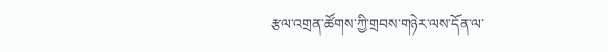རྩལ་འགྲན་ཚོགས་ཀྱི་གྲབས་གཉེར་ལས་དོན་ལ་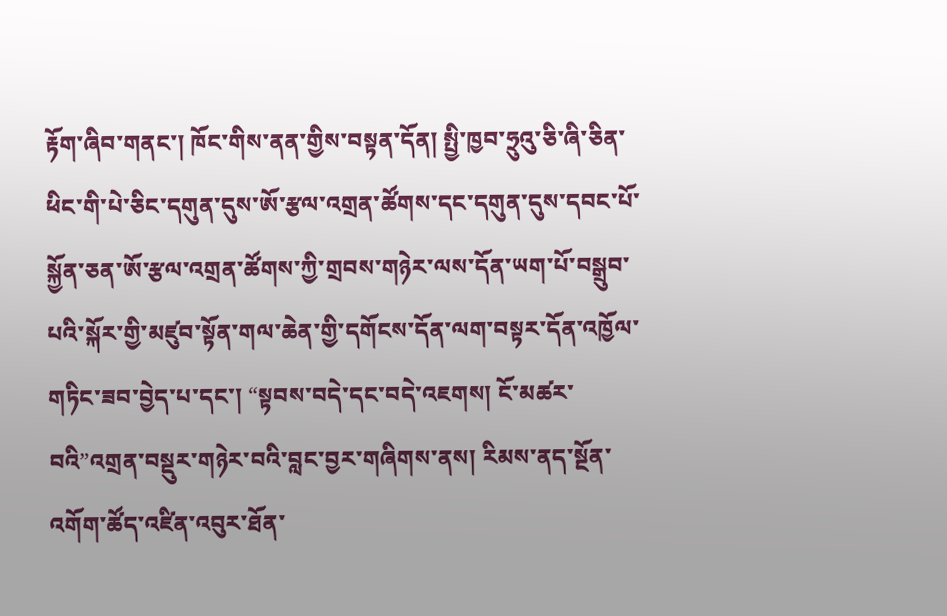རྟོག་ཞིབ་གནང་། ཁོང་གིས་ནན་གྱིས་བསྟན་དོན། སྤྱི་ཁྱབ་ཧྲུའུ་ཅི་ཞི་ཅིན་ཕིང་གི་པེ་ཅིང་དགུན་དུས་ཨོ་རྩལ་འགྲན་ཚོགས་དང་དགུན་དུས་དབང་པོ་སྐྱོན་ཅན་ཨོ་རྩལ་འགྲན་ཚོགས་ཀྱི་གྲབས་གཉེར་ལས་དོན་ཡག་པོ་བསྒྲུབ་པའི་སྐོར་གྱི་མཛུབ་སྟོན་གལ་ཆེན་གྱི་དགོངས་དོན་ལག་བསྟར་དོན་འཁྱོལ་གཏིང་ཟབ་བྱེད་པ་དང་། “སྟབས་བདེ་དང་བདེ་འཇགས། ངོ་མཚར་བའི”འགྲན་བསྡུར་གཉེར་བའི་བླང་བྱར་གཞིགས་ནས། རིམས་ནད་སྔོན་འགོག་ཚོད་འཛིན་འབུར་ཐོན་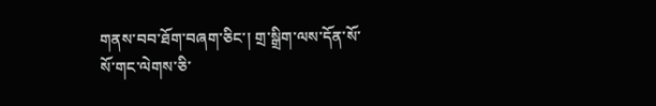གནས་བབ་ཐོག་བཞག་ཅིང་། གྲ་སྒྲིག་ལས་དོན་སོ་སོ་གང་ལེགས་ཅི་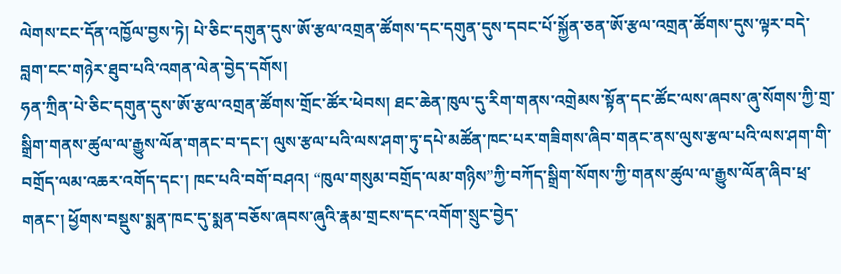ལེགས་ངང་དོན་འཁྱོལ་བྱས་ཏེ། པེ་ཅིང་དགུན་དུས་ཨོ་རྩལ་འགྲན་ཚོགས་དང་དགུན་དུས་དབང་པོ་སྐྱོན་ཅན་ཨོ་རྩལ་འགྲན་ཚོགས་དུས་ལྟར་བདེ་བླག་ངང་གཉེར་ཐུབ་པའི་འགན་ལེན་བྱེད་དགོས།
ཧན་ཀྲིན་པེ་ཅིང་དགུན་དུས་ཨོ་རྩལ་འགྲན་ཚོགས་གྲོང་ཚོར་ཕེབས། ཐང་ཆེན་ཁུལ་དུ་རིག་གནས་འགྲེམས་སྟོན་དང་ཚོང་ལས་ཞབས་ཞུ་སོགས་ཀྱི་གྲ་སྒྲིག་གནས་ཚུལ་ལ་རྒྱུས་ལོན་གནང་བ་དང་། ལུས་རྩལ་པའི་ལས་ཤག་ཏུ་དཔེ་མཚོན་ཁང་པར་གཟིགས་ཞིབ་གནང་ནས་ལུས་རྩལ་པའི་ལས་ཤག་གི་བགྲོད་ལམ་འཆར་འགོད་དང་། ཁང་པའི་བགོ་བཤའ། “ཁུལ་གསུམ་བགྲོད་ལམ་གཉིས”ཀྱི་བཀོད་སྒྲིག་སོགས་ཀྱི་གནས་ཚུལ་ལ་རྒྱུས་ལོན་ཞིབ་ཕྲ་གནང་། ཕྱོགས་བསྡུས་སྨན་ཁང་དུ་སྨན་བཅོས་ཞབས་ཞུའི་རྣམ་གྲངས་དང་འགོག་སྲུང་བྱེད་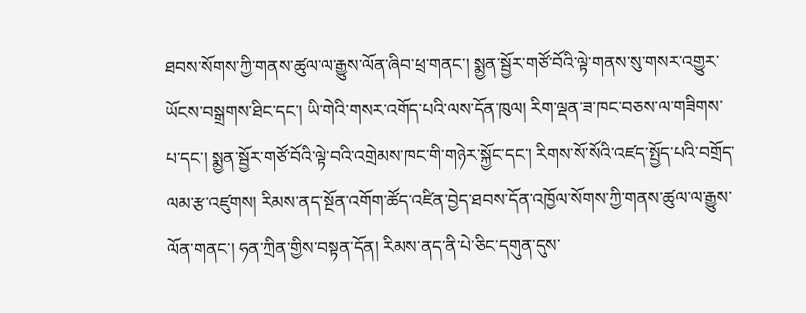ཐབས་སོགས་ཀྱི་གནས་ཚུལ་ལ་རྒྱུས་ལོན་ཞིབ་ཕྲ་གནང་། སྨྱན་སྦྱོར་གཙོ་བོའི་ལྟེ་གནས་སུ་གསར་འགྱུར་ཡོངས་བསྒྲགས་ཐིང་དང་། ཡི་གེའི་གསར་འགོད་པའི་ལས་དོན་ཁུལ། རིག་ལྡན་ཟ་ཁང་བཅས་ལ་གཟིགས་པ་དང་། སྨྱན་སྦྱོར་གཙོ་བོའི་ལྟེ་བའི་འགྲེམས་ཁང་གི་གཉེར་སྐྱོང་དང་། རིགས་སོ་སོའི་འཛད་སྤྱོད་པའི་བགྲོད་ལམ་རྩ་འཛུགས། རིམས་ནད་སྔོན་འགོག་ཚོད་འཛིན་བྱེད་ཐབས་དོན་འཁྱོལ་སོགས་ཀྱི་གནས་ཚུལ་ལ་རྒྱུས་ལོན་གནང་། ཧན་ཀྲིན་གྱིས་བསྟན་དོན། རིམས་ནད་ནི་པེ་ཅིང་དགུན་དུས་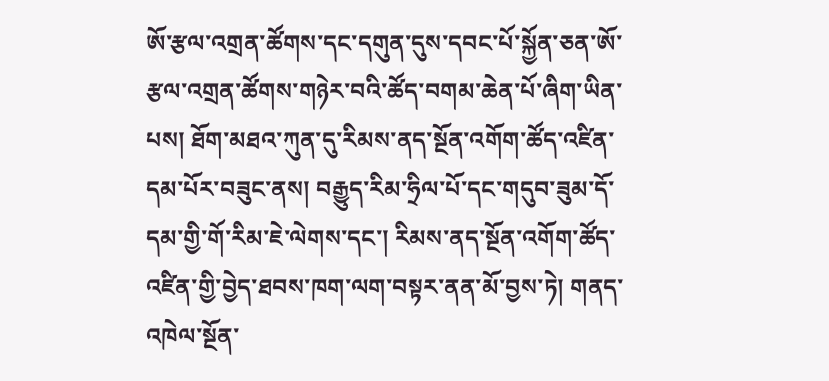ཨོ་རྩལ་འགྲན་ཚོགས་དང་དགུན་དུས་དབང་པོ་སྐྱོན་ཅན་ཨོ་རྩལ་འགྲན་ཚོགས་གཉེར་བའི་ཚོད་བགམ་ཆེན་པོ་ཞིག་ཡིན་པས། ཐོག་མཐའ་ཀུན་དུ་རིམས་ནད་སྔོན་འགོག་ཚོད་འཛིན་དམ་པོར་བཟུང་ནས། བརྒྱུད་རིམ་ཧྲིལ་པོ་དང་གདུབ་ཟུམ་དོ་དམ་གྱི་གོ་རིམ་ཇེ་ལེགས་དང་། རིམས་ནད་སྔོན་འགོག་ཚོད་འཛིན་གྱི་བྱེད་ཐབས་ཁག་ལག་བསྟར་ནན་མོ་བྱས་ཏེ། གནད་འཁེལ་སྔོན་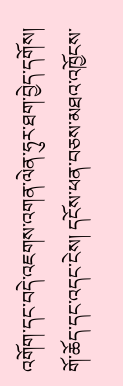འགོག་དང་བདེ་འཇགས་འགན་ལེན་ཧུར་ཐག་བྱེད་དགོས། གོ་ཆོད་དང་འདང་ངེས། དངོས་ཕན་བཅས་མཐའ་འཁྱོངས་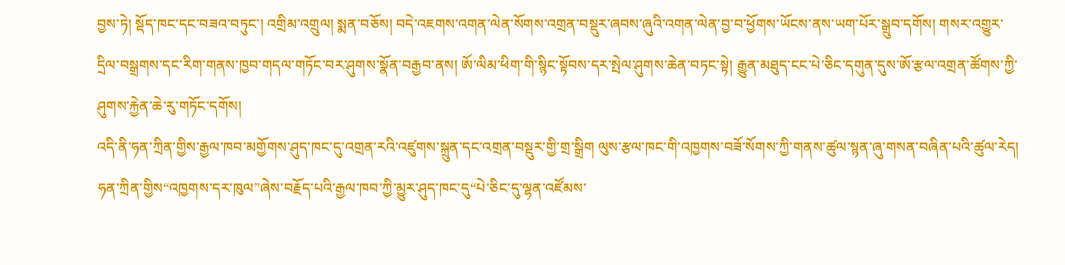བྱས་ཏེ། སྡོད་ཁང་དང་བཟའ་བཏུང་། འགྲིམ་འགྲུལ། སྨན་བཅོས། བདེ་འཇགས་འགན་ལེན་སོགས་འགྲན་བསྡུར་ཞབས་ཞུའི་འགན་ལེན་བྱ་བ་ཕྱོགས་ཡོངས་ནས་ཡག་པོར་སྒྲུབ་དགོས། གསར་འགྱུར་དྲིལ་བསྒྲགས་དང་རིག་གནས་ཁྱབ་གདལ་གཏོང་བར་ཤུགས་སྣོན་བརྒྱབ་ནས། ཨོ་ལིམ་ཕིག་གི་སྙིང་སྟོབས་དར་སྤེལ་ཤུགས་ཆེན་བཏང་སྟེ། རྒྱུན་མཐུད་ངང་པེ་ཅིང་དགུན་དུས་ཨོ་རྩལ་འགྲན་ཚོགས་ཀྱི་ཤུགས་རྐྱེན་ཆེ་རུ་གཏོང་དགོས།
འདི་ནི་ཧན་ཀྲིན་གྱིས་རྒྱལ་ཁབ་མགྱོགས་ཤུད་ཁང་དུ་འགྲན་རའི་འཛུགས་སྐྲུན་དང་འགྲན་བསྡུར་གྱི་གྲ་སྒྲིག ལུས་རྩལ་ཁང་གི་འཁྱགས་བཟོ་སོགས་ཀྱི་གནས་ཚུལ་སྙན་ཞུ་གསན་བཞིན་པའི་ཚུལ་རེད།
ཧན་ཀྲིན་གྱིས“འཁྱགས་དར་ཁུལ”ཞེས་བརྗོད་པའི་རྒྱལ་ཁབ་ཀྱི་མྱུར་ཤུད་ཁང་དུ“པེ་ཅིང་དུ་ལྷན་འཛོམས་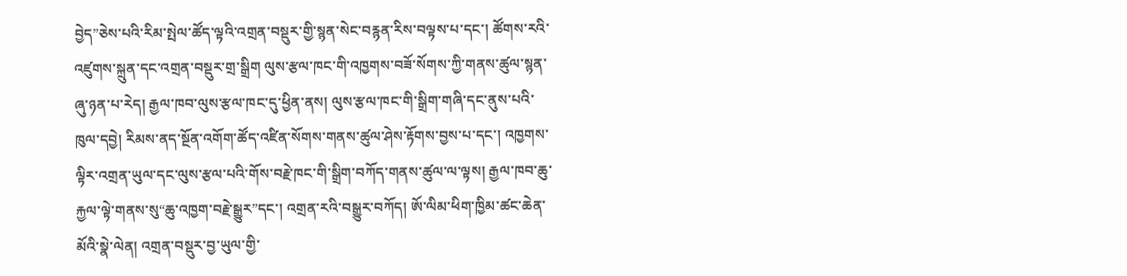བྱེད”ཅེས་པའི་རིམ་སྤེལ་ཚོད་ལྟའི་འགྲན་བསྡུར་གྱི་སྙན་སེང་བརྙན་རིས་བལྟས་པ་དང་། ཚོགས་རའི་འཛུགས་སྐྲུན་དང་འགྲན་བསྡུར་གྲ་སྒྲིག ལུས་རྩལ་ཁང་གི་འཁྱགས་བཟོ་སོགས་ཀྱི་གནས་ཚུལ་སྙན་ཞུ་ཉན་པ་རེད། རྒྱལ་ཁབ་ལུས་རྩལ་ཁང་དུ་ཕྱིན་ནས། ལུས་རྩལ་ཁང་གི་སྒྲིག་གཞི་དང་ནུས་པའི་ཁུལ་དབྱེ། རིམས་ནད་སྔོན་འགོག་ཚོད་འཛིན་སོགས་གནས་ཚུལ་ཤེས་རྟོགས་བྱས་པ་དང་། འཁྱགས་ལྟིར་འགྲན་ཡུལ་དང་ལུས་རྩལ་པའི་གོས་བརྗེ་ཁང་གི་སྒྲིག་བཀོད་གནས་ཚུལ་ལ་ལྟས། རྒྱལ་ཁབ་ཆུ་རྐྱལ་ལྟེ་གནས་སུ“ཆུ་འཁྱག་བརྗེ་སྒྱུར”དང་། འགྲན་རའི་བསྒྱུར་བཀོད། ཨོ་ལིམ་ཕིག་ཁྱིམ་ཚང་ཆེན་མོའི་སྣེ་ལེན། འགྲན་བསྡུར་བྱ་ཡུལ་གྱི་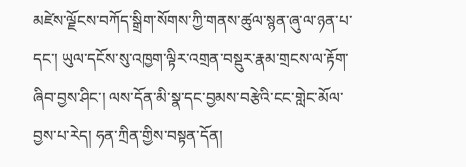མཛེས་ལྗོངས་བཀོད་སྒྲིག་སོགས་ཀྱི་གནས་ཚུལ་སྙན་ཞུ་ལ་ཉན་པ་དང་། ཡུལ་དངོས་སུ་འཁྱག་ལྟིར་འགྲན་བསྡུར་རྣམ་གྲངས་ལ་རྟོག་ཞིབ་བྱས་ཤིང་། ལས་དོན་མི་སྣ་དང་བྱམས་བརྩེའི་ངང་གླེང་མོལ་བྱས་པ་རེད། ཧན་ཀྲིན་གྱིས་བསྟན་དོན།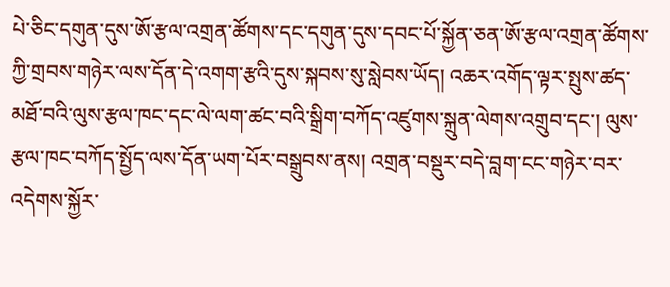པེ་ཅིང་དགུན་དུས་ཨོ་རྩལ་འགྲན་ཚོགས་དང་དགུན་དུས་དབང་པོ་སྐྱོན་ཅན་ཨོ་རྩལ་འགྲན་ཚོགས་ཀྱི་གྲབས་གཉེར་ལས་དོན་དེ་འགག་རྩའི་དུས་སྐབས་སུ་སླེབས་ཡོད། འཆར་འགོད་ལྟར་སྤུས་ཚད་མཐོ་བའི་ལུས་རྩལ་ཁང་དང་ལེ་ལག་ཚང་བའི་སྒྲིག་བཀོད་འཛུགས་སྐྲུན་ལེགས་འགྲུབ་དང་། ལུས་རྩལ་ཁང་བཀོད་སྤྱོད་ལས་དོན་ཡག་པོར་བསྒྲུབས་ནས། འགྲན་བསྡུར་བདེ་བླག་ངང་གཉེར་བར་འདེགས་སྐྱོར་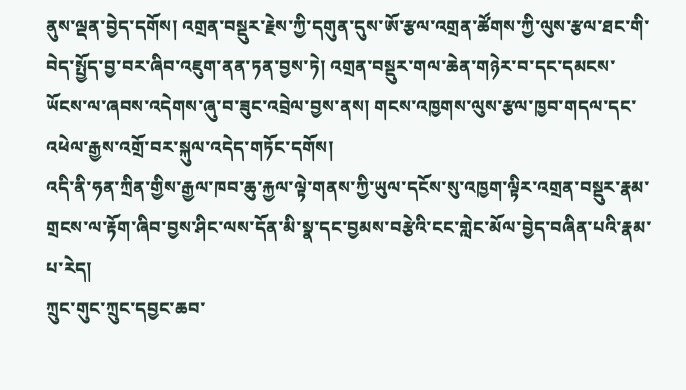ནུས་ལྡན་བྱེད་དགོས། འགྲན་བསྡུར་རྗེས་ཀྱི་དགུན་དུས་ཨོ་རྩལ་འགྲན་ཚོགས་ཀྱི་ལུས་རྩལ་ཐང་གི་བེད་སྤྱོད་བྱ་བར་ཞིབ་འཇུག་ནན་ཏན་བྱས་ཏེ། འགྲན་བསྡུར་གལ་ཆེན་གཉེར་བ་དང་དམངས་ཡོངས་ལ་ཞབས་འདེགས་ཞུ་བ་ཟུང་འབྲེལ་བྱས་ནས། གངས་འཁྱགས་ལུས་རྩལ་ཁྱབ་གདལ་དང་འཕེལ་རྒྱས་འགྲོ་བར་སྐུལ་འདེད་གཏོང་དགོས།
འདི་ནི་ཧན་ཀྲིན་གྱིས་རྒྱལ་ཁབ་ཆུ་རྐྱལ་ལྟེ་གནས་ཀྱི་ཡུལ་དངོས་སུ་འཁྱག་ལྟིར་འགྲན་བསྡུར་རྣམ་གྲངས་ལ་རྟོག་ཞིབ་བྱས་ཤིང་ལས་དོན་མི་སྣ་དང་བྱམས་བརྩེའི་ངང་གླེང་མོལ་བྱེད་བཞིན་པའི་རྣམ་པ་རེད།
ཀྲུང་གུང་ཀྲུང་དབྱང་ཆབ་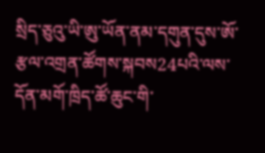སྲིད་ཅུའུ་ཡི་ཨུ་ཡོན་ནམ་དགུན་དུས་ཨོ་རྩལ་འགྲན་ཚོགས་སྐབས24པའི་ལས་དོན་མགོ་ཁྲིད་ཚོ་ཆུང་གི་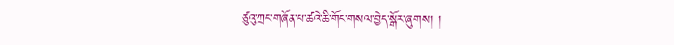ཙུའུ་ཀྲང་གཞོན་པ་ཚའེ་ཆི་གོང་གསལ་བྱེད་སྒོར་ཞུགས། །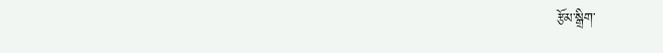རྩོམ་སྒྲིག་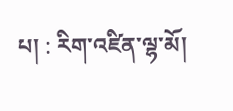པ། : རིག་འཛིན་ལྷ་མོ།